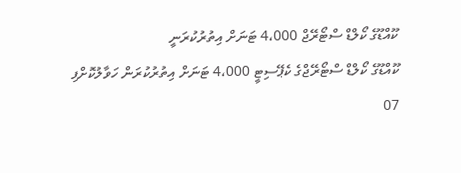ކޫއްޑޫގެ ކޯލްޑް ސްޓޯރޭޖް 4،000 ޓަނަށް އިތުރުކުރަނީ
ކޫއްޑޫގެ ކޯލްޑް ސްޓޯރޭޖްގެ ކެޕޭސިޓީ 4،000 ޓަނަށް އިތުރުކުރަން ހަވާލުކޮށްފި
07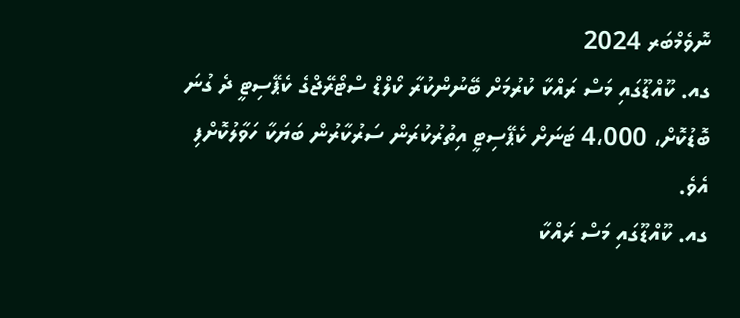ނޮވެމްބަރ 2024
ގއ. ކޫއްޑޫގައި މަސް ރައްކާ ކުރުމަށް ބޭނުންކުރާ ކޯލްޑް ސްޓޯރޭޖްގެ ކެޕޭސިޓީ ދެ ގުނަ ބޮޑުކޮށް، 4،000 ޓަނަށް ކެޕޭސިޓީ އިތުރުކުރަން ސަރުކާރުން ބަޔަކާ ހަވާލުކޮށްފި އެވެ.
ގއ. ކޫއްޑޫގައި މަސް ރައްކާ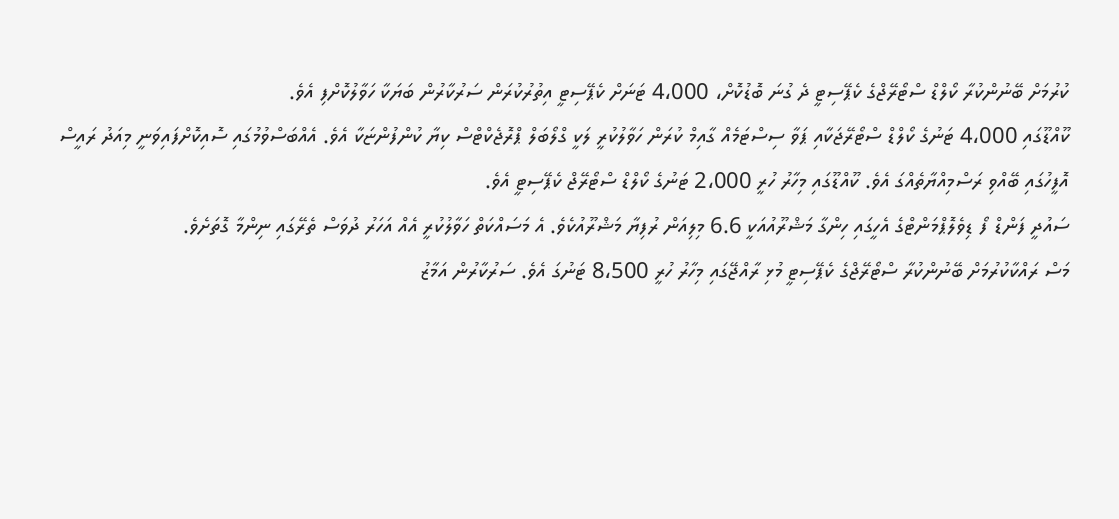ކުރުމަށް ބޭނުންކުރާ ކޯލްޑް ސްޓޯރޭޖްގެ ކެޕޭސިޓީ ދެ ގުނަ ބޮޑުކޮށް، 4،000 ޓަނަށް ކެޕޭސިޓީ އިތުރުކުރަން ސަރުކާރުން ބަޔަކާ ހަވާލުކޮށްފި އެވެ.
ކޫއްޑޫގައި 4،000 ޓަނުގެ ކޯލްޑް ސްޓޯރޭޖަކާއި ޕަވާ ސިސްޓަމެއް ގާއިމް ކުރަން ހަވާލުކުރީ ލަކީ ގްލޯބަލް ޕްރޮޖެކްޓްސް ކިޔާ ކުންފުންޏަކާ އެވެ. އެއްބަސްވުމުގައި ސޮއިކޮށްފައިވަނީ މިއަދު ރައީސް އޮފީހުގައި ބޭއްވި ރަސްމިއްޔާތެއްގަ އެވެ. ކޫއްޑޫގައި މިހާރު ހުރީ 2،000 ޓަނުގެ ކޯލްޑް ސްޓޯރޭޖް ކެޕޭސިޓީ އެވެ.
ސައުދީ ފަންޑް ފޯ ޑިވެލޮޕްމަންޓްގެ އެހީގައި ހިންގާ މަޝްރޫއުއަކީ 6.6 މިލިއަން ރުފިޔާ މަޝްރޫއުކެވެ. އެ މަސައްކަތް ހަވާލުކުރީ އެއް އަހަރު ދުވަސް ތެރޭގައި ނިންމާ ގޮތަށެވެ.
މަސް ރައްކާކުރުމަށް ބޭނުންކުރާ ސްޓޯރޭޖްގެ ކެޕޭސިޓީ މުޅި ރާއްޖޭގައި މިހާރު ހުރީ 8،500 ޓަނުގަ އެވެ. ސަރުކާރުން އަމާޒު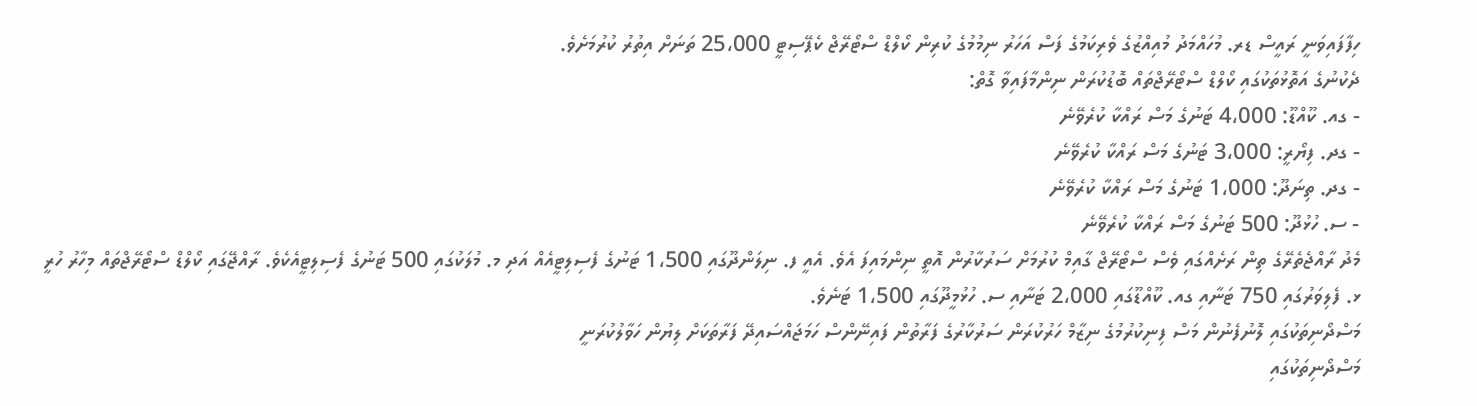ހިފާފައިވަނީ ރައީސް ޑރ. މުހައްމަދު މުއިއްޒުގެ ވެރިކަމުގެ ފަސް އަހަރު ނިމުމުގެ ކުރިން ކޯލްޑް ސްޓޯރޭޖް ކެޕޭސިޓީ 25،000 ތަނަށް އިތުރު ކުރުމަށެވެ.
ދެކުނުގެ އަތޮޅުތަކުގައި ކޯލްޑް ސްޓޯރޭޖްތައް ބޮޑުކުރަން ނިންމާފައިވާ ގޮތް:
- ގއ. ކޫއްޑޫ: 4،000 ޓަނުގެ މަސް ރައްކާ ކުރެވޭނެ
- ގދ. ފިޔޯރީ: 3،000 ޓަނުގެ މަސް ރައްކާ ކުރެވޭނެ
- ގދ. ތިނަދޫ: 1،000 ޓަނުގެ މަސް ރައްކާ ކުރެވޭނެ
- ސ. ހުޅުދޫ: 500 ޓަނުގެ މަސް ރައްކާ ކުރެވޭނެ
މެދު ރާއްޖެތެރޭގެ ތިން ރަށެއްގައި ވެސް ސްޓޯރޭޖް ގާއިމް ކުރުމަށް ސަރުކާރުން އޮތީ ނިންމައިފަ އެވެ. އެއީ ފ. ނިލަންދޫގައި 1،500 ޓަނުގެ ފެސިލިޓީއެއް އަދި މ. މުލަކުގައި 500 ޓަނުގެ ފެސިލިޓީއެކެވެ. ރާއްޖޭގައި ކޯލްޑް ސްޓޯރޭޖްތައް މިހާރު ހުރީ ޅ. ފެލިވަރުގައި 750 ޓަނާއި ގއ. ކޫއްޑޫގައި 2،000 ޓަނާއި ސ. ހުޅުމީދޫގައި 1،500 ޓަނެވެ.
މަސްދޯނިތަކުގައި ލޮނުފެނުން މަސް ފިނިކުރުމުގެ ނިޒާމް ހަރުކުރަން ސަރުކާރުގެ ފަރާތުން ފައިނޭންސް ހަމަޖައްސައިދޭ ފަރާތަކަށް ލިޔުން ހަވާލުކުރަނީ
މަސްދޯނިތަކުގައި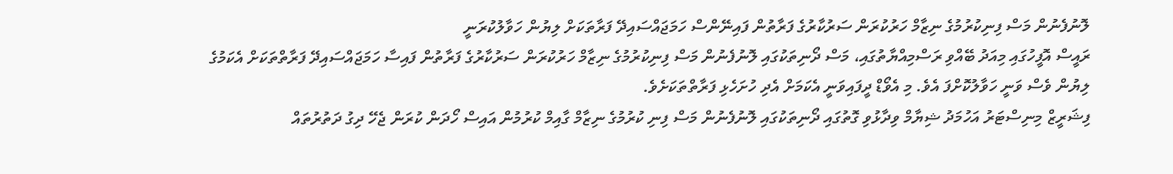ލޮނުފެނުން މަސް ފިނިކުރުމުގެ ނިޒާމް ހަރުކުރަން ސަރުކާރުގެ ފަރާތުން ފައިނޭންސް ހަމަޖައްސައިދޭ ފަރާތަކަށް ލިޔުން ހަވާލުކުރަނީ
ރައީސް އޮފީހުގައި މިއަދު ބޭއްވި ރަސްމިއްޔާތުގައި، މަސް ދޯނިތަކުގައި ލޮނުފެނުން މަސް ފިނިކުރުމުގެ ނިޒާމް ހަރުކުރަން ސަރުކާރުގެ ފަރާތުން ފައިސާ ހަމަޖައްސައިދޭ ފަރާތްތަކަށް އެކަމުގެ ލިޔުން ވެސް ވަނީ ހަވާލުކޮށްފަ އެވެ. މި އެވޯޑް ދީފައިވަނީ އެކަމަށް އެދި ހުށަހެޅި ފަރާތްތަކަށެވެ.
ފިޝަރީޒް މިނިސްޓަރު އަހުމަދު ޝިޔާމް ވިދާޅުވި ގޮތުގައި ދޯނިތަކުގައި ލޮނުފެނުން މަސް ފިނި ކުރުމުގެ ނިޒާމް ގާއިމް ކުރުމުން އައިސް ހޯދަން ކުރަން ޖެހޭ ދިގު ދަތުރުތައް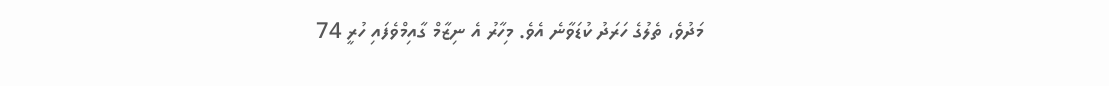މަދުވެ، ތެލުގެ ހަރަދު ކުޑަވާނެ އެވެ. މިހާރު އެ ނިޒާމް ގާއިމްވެފައި ހުރީ 74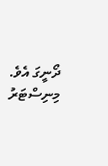ދޯނީގަ އެވެ.
މިނިސްޓަރު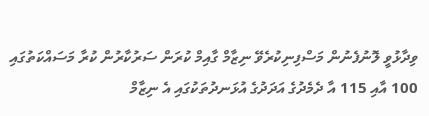ވިދާޅުވީ ލޮނުފެނުން މަސްފިނިކުރެވޭ ނިޒާމް ގާއިމް ކުރަން ސަރުކާރުން ކުރާ މަސައްކަތުގައި 100 އާއި 115 އާ ދެމެދުގެ އަދަދުގެ އުޅަނދުތަކުގައި އެ ނިޒާމް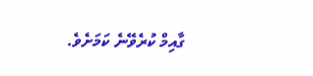ގާއިމް ކުރެވޭނެ ކަމަށެވެ.